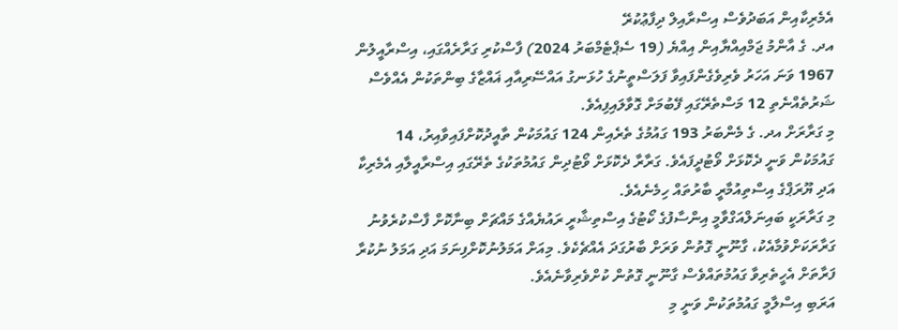އެމެރިކާއިން އަބަދުވެސް އިސްރާއިލް ދިފާޢުކުރޭ
އދ. ގެ އާންމު ޖަމްއިއްޔާއިން އިއްޔެ (19 ސެޕްޓެމްބަރު 2024) ފާސްކުރި ގަރާރެއްގައި، އިސްރާއީލުން 1967 ވަނަ އަހަރު ވެރިވެގެންފައިވާ ފަލަސްތީނުގެ ހުޅަނގު އައްސޭރިއާއި ޣައްޒާގެ ބިންތަކުން އެއްވެސް ޝަރުތެއްނެތި 12 މަސްތެރޭގައި ފޭބުމަށް ގޮވާލައިފިއެވެ.
މި ގަރާރަށް އދ. ގެ މެންބަރު 193 ގައުމުގެ ތެރެއިން 124 ގައުމަކުން ތާއީދުކޮށްފައިވާއިރު، 14 ގައުމަކުން ވަނީ ދެކޮޅަށް ވޯޓުދީފައެވެ. ގަރާރާ ދެކޮޅަށް ވޯޓުދިން ގައުމުތަކުގެ ތެރޭގައި އިސްރާއީލާއި އެމެރިކާ އަދި ޔޫރަޕްގެ އިސްތިއުމާރީ ބާރުތައް ހިމެނެއެވެ.
މި ގަރާރަކީ ބައިނަލްއަގްވާމީ އިންސާފުގެ ކޯޓުގެ އިސްތިޝާރީ ރައުޔެއްގެ މައްޗަށް ބިނާކޮށް ފާސްކުރެވުނު ގަރާރަކަށްވުމާއެކު، ގާނޫނީ ގޮތުން ވަރަށް ބާރުގަދަ އެއްޗެކެވެ. މިއަށް އަމަލުނުކޮށްފިނަމަ އަދި އަމަލު ނުކުރާ ފަރާތަށް އެހީތެރިވާ ގައުމުތައްވެސް ގާނޫނީ ގޮތުން ކުށްވެރިވާނެއެވެ.
އަރަބި އިސްލާމީ ގައުމުތަކުން ވަނީ މި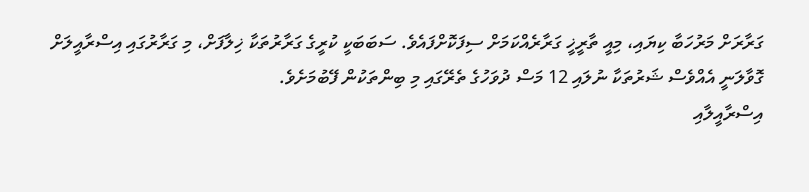ގަރާރަށް މަރުހަބާ ކިޔައި، މިއީ ތާރީޚީ ގަރާރެއްކަމަށް ސިފަކޮށްފައެވެ. ސަބަބަކީ ކުރީގެ ގަރާރުތަކާ ޚިލާފަށް، މި ގަރާރުގައި އިސްރާއީލަށް ގޮވާލަނީ އެއްވެސް ޝަރުތަކާ ނުލައި 12 މަސް ދުވަހުގެ ތެރޭގައި މި ބިންތަކުން ފޭބުމަށެވެ.
އިސްރާއީލާއި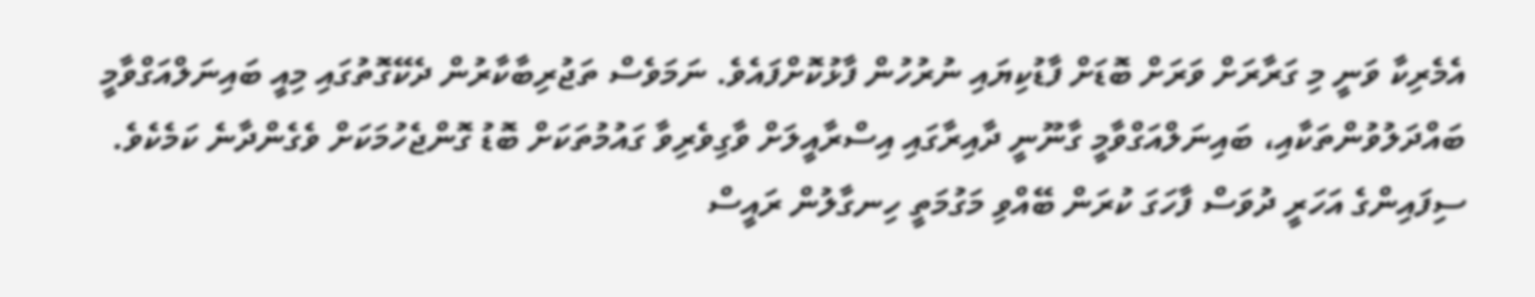އެމެރިކާ ވަނީ މި ގަރާރަށް ވަރަށް ބޮޑަށް ފާޑުކިޔައި ނުރުހުން ފާޅުކޮށްފައެވެ. ނަމަވެސް ތަޖުރިބާކާރުން ދެކޭގޮތުގައި މިއީ ބައިނަލްއަގްވާމީ ބައްދަލުވުންތަކާއި، ބައިނަލްއަގްވާމީ ގާނޫނީ ދާއިރާގައި އިސްރާއީލަށް ވާގިވެރިވާ ގައުމުތަކަށް ބޮޑު ގޮންޖެހުމަކަށް ވެގެންދާނެ ކަމެކެވެ.
ސިފައިންގެ އަހަރީ ދުވަސް ފާހަގަ ކުރަން ބޭއްވި މަގުމަތީ ހިނގާލުން ރައީސް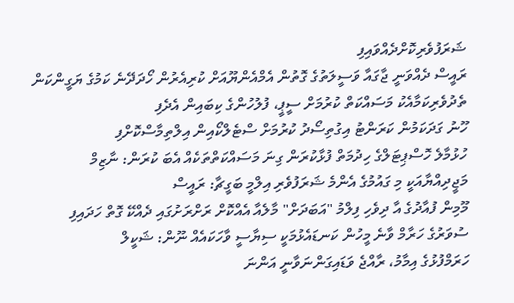ޝަރަފުވެރިކޮށްދެއްވައިފި
ރައީސް ދެއްވަނީ ޖާގައާ ވަސީލަތުގެ ގޮތުން އެމްއެންޔޫއަށް ކުރިއެރުން ހޯދަދޭނެ ކަމުގެ ޔަގީންކަން
ތެދުވެރިކަމާއެކު މަސައްކަތް ކުރުމަށް ސީޕީ، ފުލުހުންގެ ކިބައިން އެދެފި
ހޫނު ގަދަކަމުން ކަރަންޓު އިގުތިސޯދު ކުރުމަށް ސްޓެލްކޯއިން އިލްތިމާސްކޮށްފި
ހުޅުމާލެ ހޮސްޕިޓަލްގެ ހިދުމަތް ފުޅާކުރަން ގިނަ މަސައްކަތްތަކެއް އެބަ ކުރަން: ނާޒިމް
މަޖީދިއްޔާއަކީ މި ގައުމުގެ އެންމެ ޝަރަފުވެރި އިލްމީ ބަގީޗާ: ރައީސް
މޫމިން ފުއާދުގެ އާ ދިވެހި ފިލްމު "އަބަދަށް" މާލެއާ އެއްކޮށް ރަށްރަށުގައި ދެއްކޭ ގޮތް ހަދައިފި
ސުވަރުގެ ހަރާމް ވާނެ މީހުން ކަނޑައެޅުމަކީ ސިޔާސީ ވާހަކައެއް ނޫން: ޝަކީލް
ހަރަމްފުޅުގެ އިމާމު، ރާއްޖެ ވަޑައިގަންނަވާނީ އަންނަ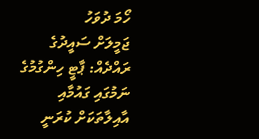ހޯމަ ދުވަހު
ޖަމީލަށް ސައީދުގެ ރައްދެއް: ޕާޓީ ހިންގުމުގެ ނަމުގައި ގައުމާއި އާއިލާތަކަށް ކުރަނީ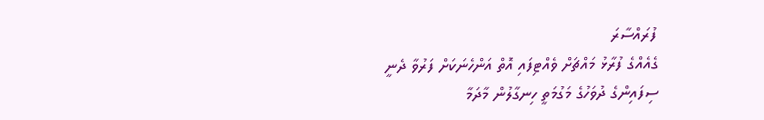ފުރައްސާރަ
ގެއެއްގެ ފުރާޅު މައްޗަށް ވެއްޓިފައި އޮތް އަންހެނަކަށް ފަރުވާ ދެނީ
ސިފައިންގެ ދުވަހުގެ މަގުމަތީ ހިނގާލުން މާދަމާ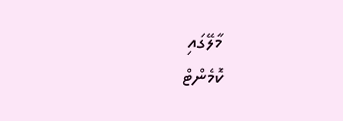މާލޭގައި
ކޮމެންޓް